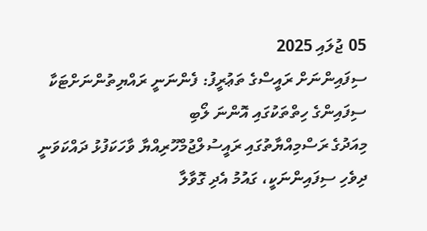05 ޖުލައި 2025
ސިފައިންނަށް ރައީސްގެ ތަޢުރީފު: ފެންނަނީ ރައްޔިތުންނަށްޓަކާ ސިފައިންގެ ހިތްތަކުގައި އޮންނަ ލޯބި
މިއަދުގެ ރަސްމިއްޔާތުގައި ރައީސުލްޖުމްހޫރިއްޔާ ވާހަކަފުޅު ދައްކަވަނީ
ދިވެހި ސިފައިންނަކީ، ގައުމު އެދި ގޮވާލާ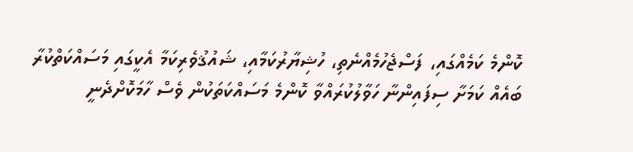ކޮންމެ ކަމެއްގައި، ފަސްޖެހުމެއްނެތި، ހުޝިޔާރުކަމާއި، ޝައުޤުވެރިކަމާ އެކީގައި މަސައްކަތްކުރާ ބައެއް ކަމަށާ ސިފައިންނާ ހަވާލުކުރައްވާ ކޮންމެ މަސައްކަތަކުން ވެސް ހާމަކޮށްދެނީ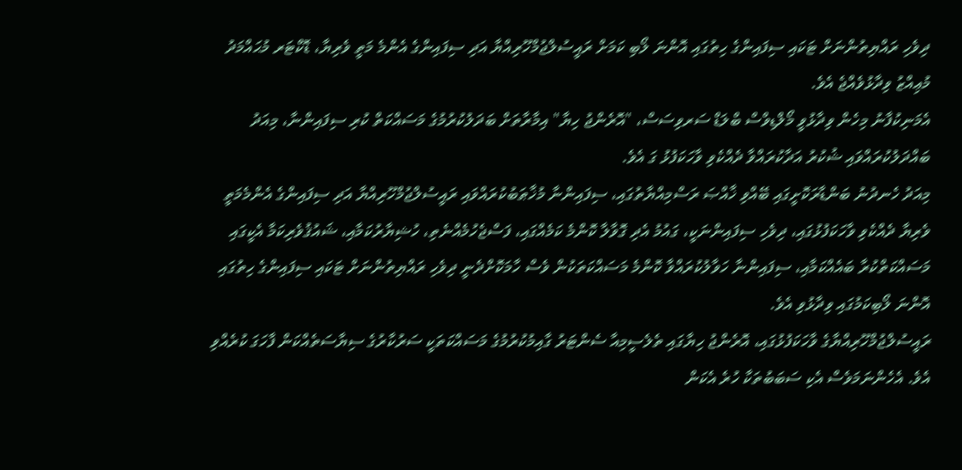ދިވެހި ރައްޔިތުންނަށް ޓަކައި ސިފައިންގެ ހިތުގައި އޮންނަ ލޯބި ކަމަށް ރައީސުލްޖުމްހޫރިއްޔާ އަދި ސިފައިންގެ އެންމެ މަތީ ވެރިޔާ، ޑޮކްޓަރ މުޙައްމަދު މުޢިއްޒު ވިދާޅުވެއްޖެ އެވެ.
އެމަނިކުފާނު މިހެން ވިދާޅުވީ މޯލްޑިވްސް ބްލަޑް ސަރވިސަސް، "އޮރެންޖު ހިޔާ" އިމާރާތަށް ބަދަލުކުރުމުގެ މަސައްކަތް ކުރި ސިފައިންނާ، މިއަދު ބައްދަލުކުރައްވައި ޝުކުރު އަދާކުރައްވާ ދެއްކެވި ވާހަކަފުޅު ގަ އެވެ.
މިއަދު ހެނދުނު ބަންޑާރަކޮށީގައި ބޭއްވި ޚާއްޞަ ރަސްމިއްޔާތުގައި، ސިފައިންނާ މުޚާޠަބުކުރައްވައި ރައީސުލްޖުމްހޫރިއްޔާ އަދި ސިފައިންގެ އެންމެމަތީ ވެރިޔާ ދެއްކެވި ވާހަކަފުޅުގައި، ދިވެހި ސިފައިންނަކީ، ގައުމު އެދި ގޮވާލާ ކޮންމެ ކަމެއްގައި، ފަސްޖެހުމެއްނެތި، ހުޝިޔާރުކަމާއި، ޝައުޤުވެރިކަމާ އެކީގައި މަސައްކަތްކުރާ ބައެއްކަމާއި، ސިފައިންނާ ހަވާލުކުރައްވާ ކޮންމެ މަސައްކަތަކުން ވެސް ހާމަކޮށްދެނީ ދިވެހި ރައްޔިތުންނަށް ޓަކައި ސިފައިންގެ ހިތުގައި އޮންނަ ލޯބިކަމުގައި ވިދާޅުވި އެވެ.
ރައީސުލްޖުމްހޫރިއްޔާގެ ވާހަކަފުޅުގައި، އޮރެންޖު ހިޔާގައި ތެލެސީމިއާ ސެންޓަރު ގާއިމުކުރުމުގެ މަސައްކަތަކީ ސަރުކާރުގެ ސިޔާސަތެއްކަން ފާހަގަ ކުރެއްވި އެވެ. އެހެންނަމަވެސް އެކި ސަބަބުތަކާ ހުރެ އެކަން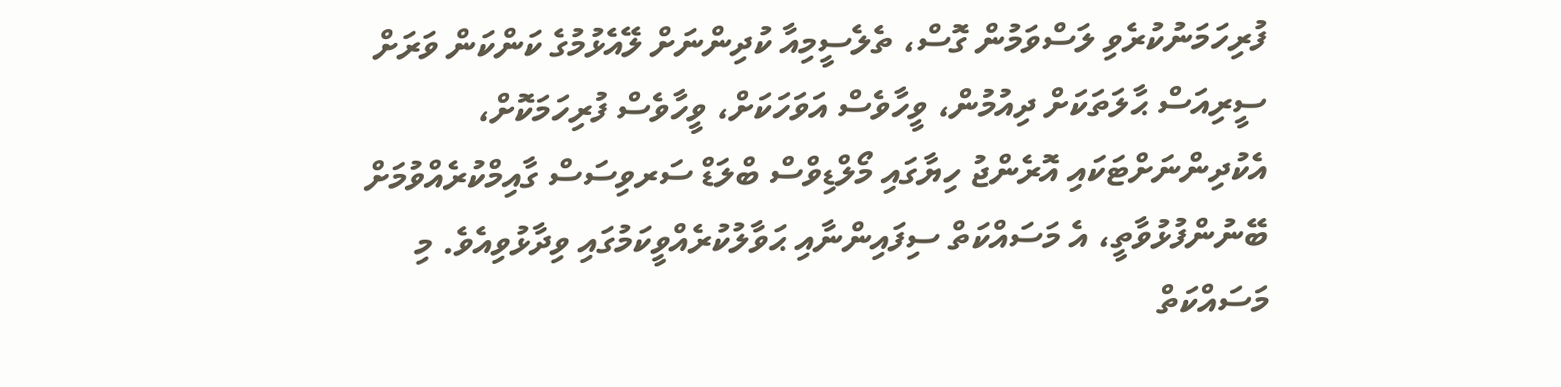ފުރިހަމަނުކުރެވި ލަސްވަމުން ގޮސް، ތެލެސީމިއާ ކުދިންނަށް ލޭއެޅުމުގެ ކަންކަން ވަރަށް ސީރިއަސް ޙާލަތަކަށް ދިއުމުން، ވީހާވެސް އަވަހަކަށް، ވީހާވެސް ފުރިހަމަކޮށް، އެކުދިންނަށްޓަކައި އޮރެންޖު ހިޔާގައި މޯލްޑިވްސް ބްލަޑް ސަރވިސަސް ގާއިމްކުރެއްވުމަށް ބޭނުންފުޅުވާތީ، އެ މަސައްކަތް ސިފައިންނާއި ޙަވާލުކުރެއްވީކަމުގައި ވިދާޅުވިއެވެ. މި މަސައްކަތް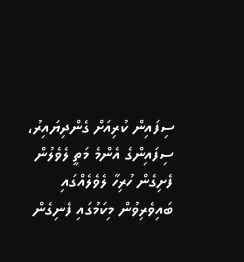ސިފައިން ކުރިއަށް ގެންދިޔައިރު، ސިފައިންގެ އެންމެ މަތީ ލެވެލުން ފެށިގެން ހުރިހާ ލެވެލެއްގައި ބައިވެރިވުން މިކަމުގައި ފެނިގެން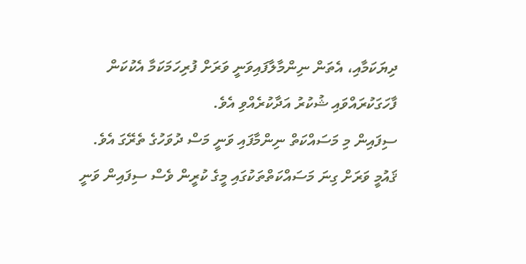ދިޔަކަމާއި، އެތަން ނިންމާލާފައިވަނީ ވަރަށް ފުރިހަމަކަމާ އެކުކަން ފާހަގަކުރައްވައި ޝުކުރު އަދާކުރެއްވި އެވެ.
ސިފައިން މި މަސައްކަތް ނިންމާފައި ވަނީ މަސް ދުވަހުގެ ތެރޭގަ އެވެ.
ޤައުމީ ވަރަށް ގިނަ މަސައްކަތްތަކުގައި މީގެ ކުރީން ވެސް ސިފައިން ވަނީ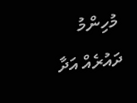މުހިންމު ދައުރެއް އަދާ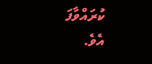ކުރައްވާފަ އެވެ.